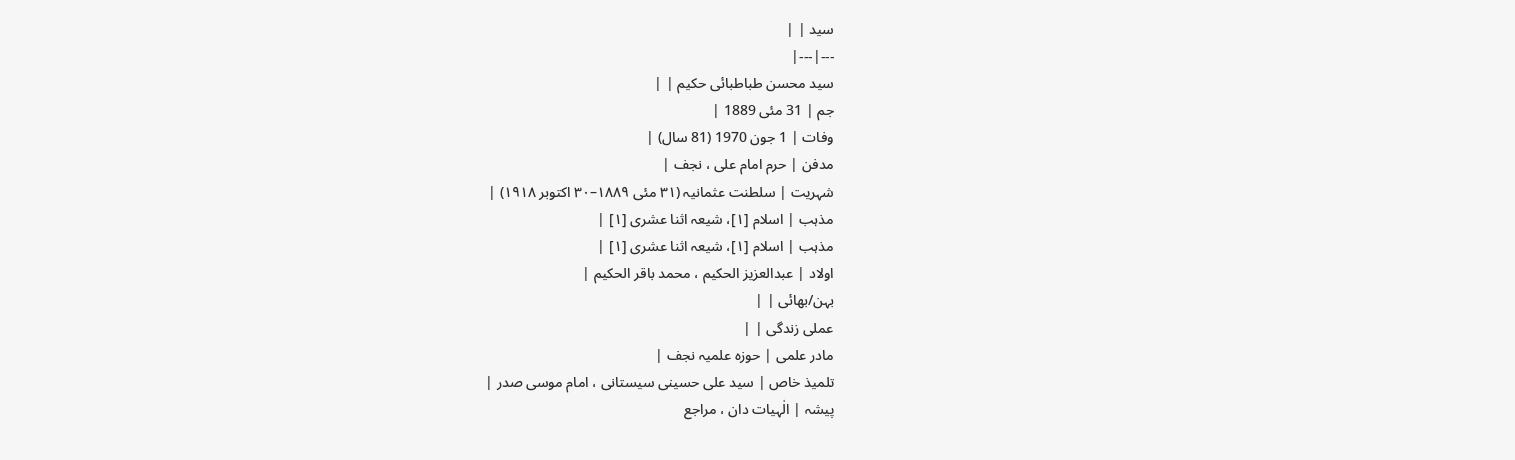سید | |
---|---|
سید محسن طباطبائی حکیم | |
جم | 31 مئی 1889 |
وفات | 1 جون 1970 (81 سال) |
مدفن | حرم امام علی ، نجف |
شہریت | سلطنت عثمانیہ (۳۱ مئی ۱۸۸۹–۳۰ اکتوبر ۱۹۱۸) |
مذہب | اسلام [۱]، شیعہ اثنا عشری [۱] |
مذہب | اسلام [۱]، شیعہ اثنا عشری [۱] |
اولاد | عبدالعزیز الحکیم ، محمد باقر الحکیم |
بہن/بھائی | |
عملی زندگی | |
مادر علمی | حوزہ علمیہ نجف |
تلمیذ خاص | سید علی حسینی سیستانی ، امام موسی صدر |
پیشہ | الٰہیات دان ، مراجع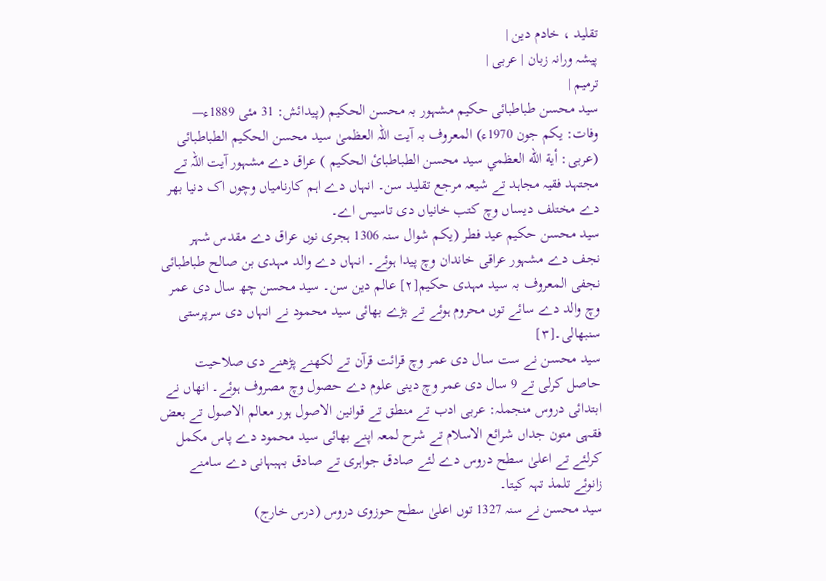تقلید ، خادم دین |
پیشہ ورانہ زبان | عربی |
ترمیم |
سید محسن طباطبائی حکیم مشہور بہ محسن الحکیم (پیدائش: 31 مئی 1889ء— وفات: یکم جون 1970ء) المعروف بہ آیت اللہ العظمیٰ سید محسن الحکیم الطباطبائی (عربی: أية الله العظمي سيد محسن الطباطبائ الحكيم ) عراق دے مشہور آیت اللہ تے مجتہد فقیہ مجاہد تے شیعہ مرجع تقلید سن۔ انہاں دے اہم کارنامیاں وچوں اک دنیا بھر دے مختلف دیساں وچ کتب خانیاں دی تاسیس اے۔
سید محسن حکیم عید فطر (یکم شوال سنہ 1306 ہجری نوں عراق دے مقدس شہر نجف دے مشہور عراقی خاندان وچ پیدا ہوئے۔ انہاں دے والد مہدی بن صالح طباطبائی نجفی المعروف بہ سید مہدی حکیم[۲] عالم دین سن۔ سید محسن چھ سال دی عمر وچ والد دے سائے توں محروم ہوئے تے بڑے بھائی سید محمود نے انہاں دی سرپرستی سنبھالی۔[۳]
سید محسن نے ست سال دی عمر وچ قرائت قرآن تے لکھنے پڑھنے دی صلاحیت حاصل کرلی تے 9 سال دی عمر وچ دینی علوم دے حصول وچ مصروف ہوئے۔ انھاں نے ابتدائی دروس منجملہ: عربی ادب تے منطق تے قوانین الاصول ہور معالم الاصول تے بعض فقہی متون جداں شرائع الاسلام تے شرح لمعہ اپنے بھائی سید محمود دے پاس مکمل کرلئے تے اعلیٰ سطح دروس دے لئے صادق جواہری تے صادق بہبہانی دے سامنے زانوئے تلمذ تہہ کیتا۔
سید محسن نے سنہ 1327 توں اعلیٰ سطح حوزوی دروس (درس خارج)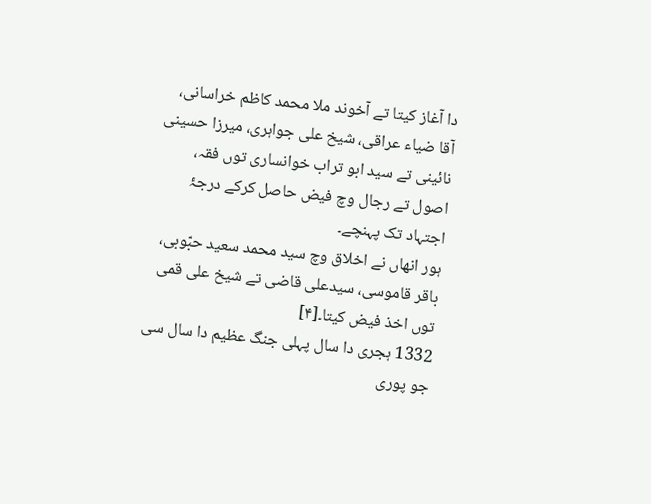دا آغاز کیتا تے آخوند ملا محمد کاظم خراسانی، آقا ضیاء عراقی، شیخ علی جواہری، میرزا حسینی نائینی تے سید ابو تراب خوانساری توں فقہ، اصول تے رجال وچ فیض حاصل کرکے درجۂ اجتہاد تک پہنچے۔
ہور انھاں نے اخلاق وچ سید محمد سعید حبّوبی، باقر قاموسی، سیدعلی قاضی تے شیخ علی قمی توں اخذ فیض کیتا۔[۴]
1332 ہجری دا سال پہلی جنگ عظیم دا سال سی جو پوری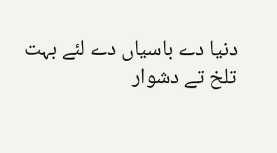دنیا دے باسیاں دے لئے بہت تلخ تے دشوار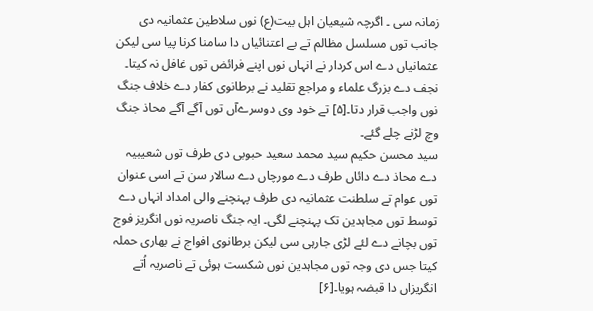زمانہ سی ۔ اگرچہ شیعیان اہل بیت(ع) نوں سلاطین عثمانیہ دی جانب توں مسلسل مظالم تے بے اعتنائیاں دا سامنا کرنا پيا سی لیکن عثمانیاں دے اس کردار نے انہاں نوں اپنے فرائض توں غافل نہ کیتا۔ نجف دے بزرگ علماء و مراجع تقلید نے برطانوی کفار دے خلاف جنگ نوں واجب قرار دتا۔[۵] تے خود وی دوسرےآں توں آگے آگے محاذ جنگ وچ لڑنے چلے گئے۔
سید محسن حکیم سید محمد سعید حبوبی دی طرف توں شعیبیہ دے محاذ دے دائاں طرف دے مورچاں دے سالار سن تے اسی عنوان توں عوام تے سلطنت عثمانیہ دی طرف پہنچنے والی امداد انہاں دے توسط توں مجاہدین تک پہنچنے لگی۔ ایہ جنگ ناصریہ نوں انگریز فوج توں بچانے دے لئے لڑی جارہی سی لیکن برطانوی افواج نے بھاری حملہ کیتا جس دی وجہ توں مجاہدین نوں شکست ہوئی تے ناصریہ اُتے انگریزاں دا قبضہ ہويا۔[۶]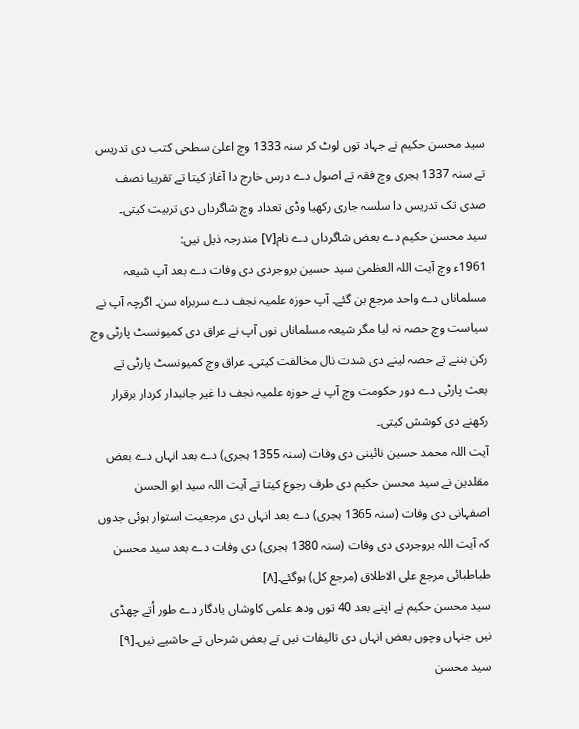سید محسن حکیم نے جہاد توں لوٹ کر سنہ 1333 وچ اعلیٰ سطحی کتب دی تدریس تے سنہ 1337 ہجری وچ فقہ تے اصول دے درس خارج دا آغاز کیتا تے تقریبا نصف صدی تک تدریس دا سلسہ جاری رکھیا وڈی تعداد وچ شاگرداں دی تربیت کيتی۔
سید محسن حکیم دے بعض شاگرداں دے نام[۷] مندرجہ ذیل نيں:
1961ء وچ آیت اللہ العظمیٰ سید حسین بروجردی دی وفات دے بعد آپ شیعہ مسلماناں دے واحد مرجع بن گئے۔ آپ حوزہ علمیہ نجف دے سربراہ سن۔ اگرچہ آپ نے سیاست وچ حصہ نہ لیا مگر شیعہ مسلماناں نوں آپ نے عراق دی کمیونسٹ پارٹی وچ رکن بننے تے حصہ لینے دی شدت نال مخالفت کیتی۔ عراق وچ کمیونسٹ پارٹی تے بعث پارٹی دے دور حکومت وچ آپ نے حوزہ علمیہ نجف دا غیر جانبدار کردار برقرار رکھنے دی کوشش کیتی۔
آیت اللہ محمد حسین نائینی دی وفات (سنہ 1355 ہجری) دے بعد انہاں دے بعض مقلدین نے سید محسن حکیم دی طرف رجوع کیتا تے آیت اللہ سید ابو الحسن اصفہانی دی وفات (سنہ 1365 ہجری) دے بعد انہاں دی مرجعیت استوار ہوئی جدوں کہ آیت اللہ بروجردی دی وفات (سنہ 1380 ہجری) دی وفات دے بعد سید محسن طباطبائی مرجع علی الاطلاق (مرجع کل) ہوگئے۔[۸]
سید محسن حکیم نے اپنے بعد 40 توں ودھ علمی کاوشاں یادگار دے طور اُتے چھڈی نيں جنہاں وچوں بعض انہاں دی تالیفات نيں تے بعض شرحاں تے حاشیے نيں۔[۹]
سید محسن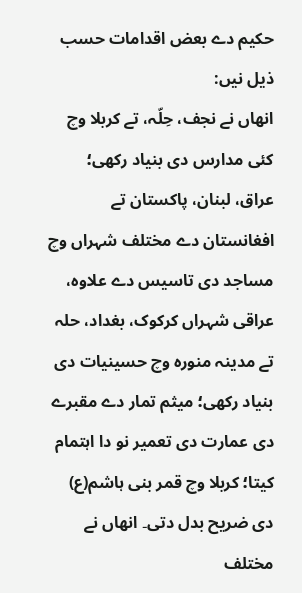حکیم دے بعض اقدامات حسب ذیل نيں:
انھاں نے نجف، حِلّہ، تے کربلا وچ کئی مدارس دی بنیاد رکھی؛ عراق، لبنان، پاکستان تے افغانستان دے مختلف شہراں وچ مساجد دی تاسیس دے علاوہ، عراقی شہراں کرکوک، بغداد، حلہ تے مدینہ منورہ وچ حسینیات دی بنیاد رکھی؛ میثم تمار دے مقبرے دی عمارت دی تعمیر نو دا اہتمام کیتا؛ کربلا وچ قمر بنی ہاشم(ع) دی ضریح بدل دتی۔ انھاں نے مختلف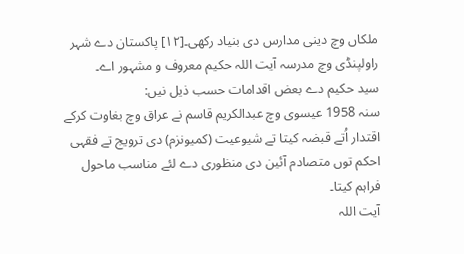ملکاں وچ دینی مدارس دی بنیاد رکھی۔[۱۲] پاکستان دے شہر راولپنڈی وچ مدرسہ آیت اللہ حکیم معروف و مشہور اے۔
سید حکیم دے بعض اقدامات حسب ذیل نيں:
سنہ 1958 عیسوی وچ عبدالکریم قاسم نے عراق وچ بغاوت کرکے اقتدار اُتے قبضہ کیتا تے شیوعیت (کمیونزم) دی ترویج تے فقہی احکم توں متصادم آئین دی منظوری دے لئے مناسب ماحول فراہم کیتا۔
آیت اللہ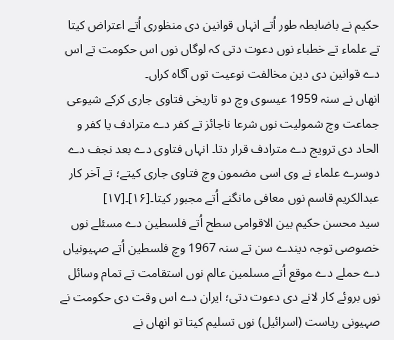حکیم نے باضابطہ طور اُتے انہاں قوانین دی منظوری اُتے اعتراض کیتا تے علماء تے خطباء نوں دعوت دتی کہ لوگاں نوں اس حکومت تے اس دے قوانین دی دین مخالفت نوعیت توں آگاہ کراں۔
انھاں نے سنہ 1959 عیسوی وچ دو تاریخی فتاوی جاری کرکے شیوعی جماعت وچ شمولیت نوں شرعا ناجائز تے کفر دے مترادف یا کفر و الحاد دی ترویج دے مترادف قرار دتا۔ انہاں فتاوی دے بعد نجف دے دوسرے علماء نے وی اسی مضمون وچ فتاوی جاری کيتے؛ تے آخر کار عبدالکریم قاسم نوں معافی مانگنے اُتے مجبور کیتا۔[۱۶]۔[۱۷]
سید محسن حکیم بین الاقوامی سطح اُتے فلسطین دے مسئلے نوں خصوصی توجہ دیندے سن تے سنہ 1967 وچ فلسطین اُتے صہیونیاں دے حملے دے موقع اُتے مسلمین عالم نوں استقامت تے تمام وسائل نوں بروئے کار لانے دی دعوت دتی؛ ایران دے اس وقت دی حکومت نے صہیونی ریاست (اسرائیل) نوں تسلیم کیتا تو انھاں نے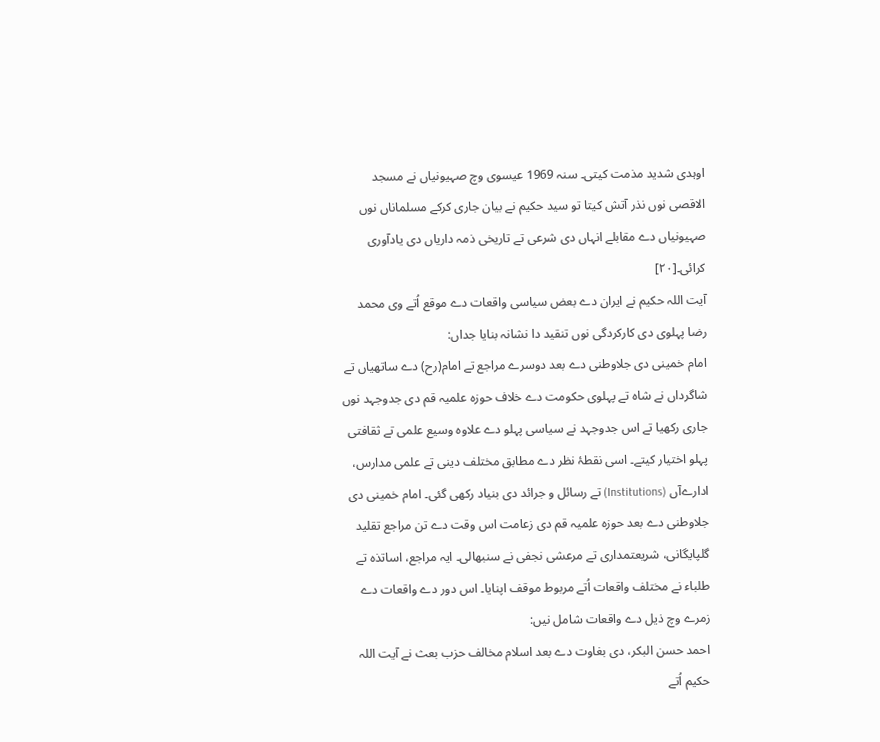اوہدی شدید مذمت کيتی۔ سنہ 1969 عیسوی وچ صہیونیاں نے مسجد الاقصی نوں نذر آتش کیتا تو سید حکیم نے بیان جاری کرکے مسلماناں نوں صہیونیاں دے مقابلے انہاں دی شرعی تے تاریخی ذمہ داریاں دی یادآوری کرائی۔[۲۰]
آیت اللہ حکیم نے ایران دے بعض سیاسی واقعات دے موقع اُتے وی محمد رضا پہلوی دی کارکردگی نوں تنقید دا نشانہ بنایا جداں:
امام خمینی دی جلاوطنی دے بعد دوسرے مراجع تے امام(رح) دے ساتھیاں تے شاگرداں نے شاہ تے پہلوی حکومت دے خلاف حوزہ علمیہ قم دی جدوجہد نوں جاری رکھیا تے اس جدوجہد نے سیاسی پہلو دے علاوہ وسیع علمی تے ثقافتی پہلو اختیار کيتے۔ اسی نقطۂ نظر دے مطابق مختلف دینی تے علمی مدارس، ادارےآں (Institutions) تے رسائل و جرائد دی بنیاد رکھی گئی۔ امام خمینی دی جلاوطنی دے بعد حوزہ علمیہ قم دی زعامت اس وقت دے تن مراجع تقلید گلپایگانی، شریعتمداری تے مرعشی نجفی نے سنبھالی۔ ایہ مراجع، اساتذہ تے طلباء نے مختلف واقعات اُتے مربوط موقف اپنایا۔ اس دور دے واقعات دے زمرے وچ ذیل دے واقعات شامل نيں:
احمد حسن البکر، دی بغاوت دے بعد اسلام مخالف حزب بعث نے آیت اللہ حکیم اُتے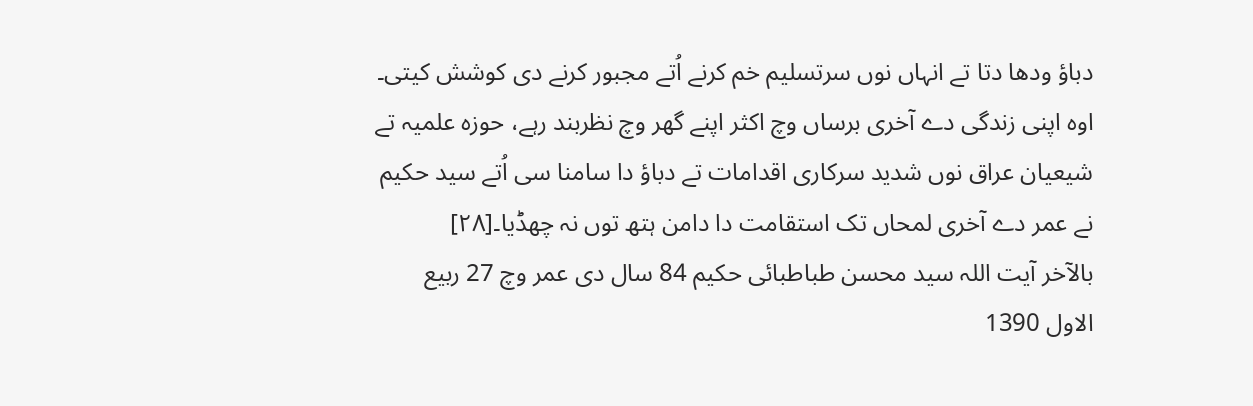دباؤ ودھا دتا تے انہاں نوں سرتسلیم خم کرنے اُتے مجبور کرنے دی کوشش کيتی۔ اوہ اپنی زندگی دے آخری برساں وچ اکثر اپنے گھر وچ نظربند رہے، حوزہ علمیہ تے شیعیان عراق نوں شدید سرکاری اقدامات تے دباؤ دا سامنا سی اُتے سید حکیم نے عمر دے آخری لمحاں تک استقامت دا دامن ہتھ توں نہ چھڈیا۔[۲۸]
بالآخر آیت اللہ سید محسن طباطبائی حکیم 84 سال دی عمر وچ 27 ربیع الاول 1390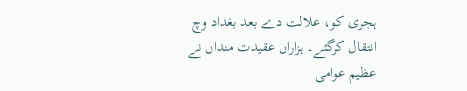ہجری کو، علالت دے بعد بغداد وچ انتقال کرگئے۔ ہزاراں عقیدت منداں نے عظیم عوامی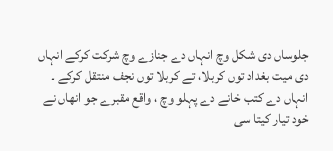جلوساں دی شکل وچ انہاں دے جنازے وچ شرکت کرکے انہاں دی میت بغداد توں کربلا، تے کربلا توں نجف منتقل کرکے ۔ انہاں دے کتب خانے دے پہلو وچ ، واقع مقبرے جو انھاں نے خود تیار کیتا سی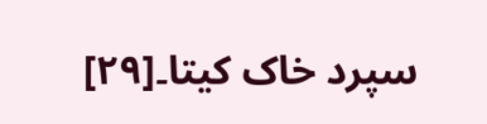سپرد خاک کیتا۔[۲۹]